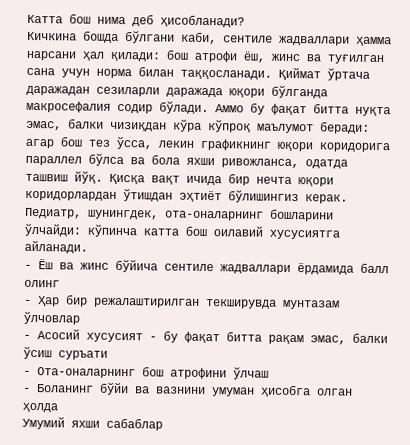Катта бош нима деб ҳисобланади?
Кичкина бошда бўлгани каби, сентиле жадваллари ҳамма нарсани ҳал қилади: бош атрофи ёш, жинс ва туғилган сана учун норма билан таққосланади. Қиймат ўртача даражадан сезиларли даражада юқори бўлганда макросефалия содир бўлади. Аммо бу фақат битта нуқта эмас, балки чизиқдан кўра кўпроқ маълумот беради: агар бош тез ўсса, лекин графикнинг юқори коридорига параллел бўлса ва бола яхши ривожланса, одатда ташвиш йўқ. Қисқа вақт ичида бир нечта юқори коридорлардан ўтишдан эҳтиёт бўлишингиз керак. Педиатр, шунингдек, ота-оналарнинг бошларини ўлчайди: кўпинча катта бош оилавий хусусиятга айланади.
- Ёш ва жинс бўйича сентиле жадваллари ёрдамида балл олинг
- Ҳар бир режалаштирилган текширувда мунтазам ўлчовлар
- Асосий хусусият - бу фақат битта рақам эмас, балки ўсиш суръати
- Ота-оналарнинг бош атрофини ўлчаш
- Боланинг бўйи ва вазнини умуман ҳисобга олган ҳолда
Умумий яхши сабаблар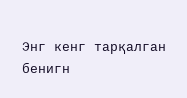Энг кенг тарқалган бенигн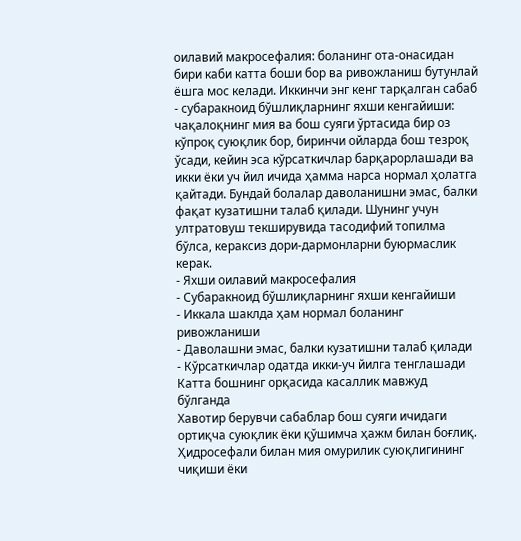оилавий макросефалия: боланинг ота-онасидан бири каби катта боши бор ва ривожланиш бутунлай ёшга мос келади. Иккинчи энг кенг тарқалган сабаб - субаракноид бўшлиқларнинг яхши кенгайиши: чақалоқнинг мия ва бош суяги ўртасида бир оз кўпроқ суюқлик бор, биринчи ойларда бош тезроқ ўсади, кейин эса кўрсаткичлар барқарорлашади ва икки ёки уч йил ичида ҳамма нарса нормал ҳолатга қайтади. Бундай болалар даволанишни эмас, балки фақат кузатишни талаб қилади. Шунинг учун ултратовуш текширувида тасодифий топилма бўлса, кераксиз дори-дармонларни буюрмаслик керак.
- Яхши оилавий макросефалия
- Субаракноид бўшлиқларнинг яхши кенгайиши
- Иккала шаклда ҳам нормал боланинг ривожланиши
- Даволашни эмас, балки кузатишни талаб қилади
- Кўрсаткичлар одатда икки-уч йилга тенглашади
Катта бошнинг орқасида касаллик мавжуд бўлганда
Хавотир берувчи сабаблар бош суяги ичидаги ортиқча суюқлик ёки қўшимча ҳажм билан боғлиқ. Ҳидросефали билан мия омурилик суюқлигининг чиқиши ёки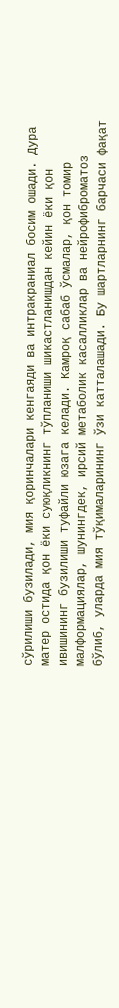сўрилиши бузилади, мия қоринчалари кенгаяди ва интракраниал босим ошади. Дура матер остида қон ёки суюқликнинг тўпланиши шикастланишдан кейин ёки қон ивишининг бузилиши туфайли юзага келади. Камроқ сабаб ўсмалар, қон томир малформациялар, шунингдек, ирсий метаболик касалликлар ва нейрофиброматоз бўлиб, уларда мия тўқималарининг ўзи катталашади. Бу шартларнинг барчаси фақат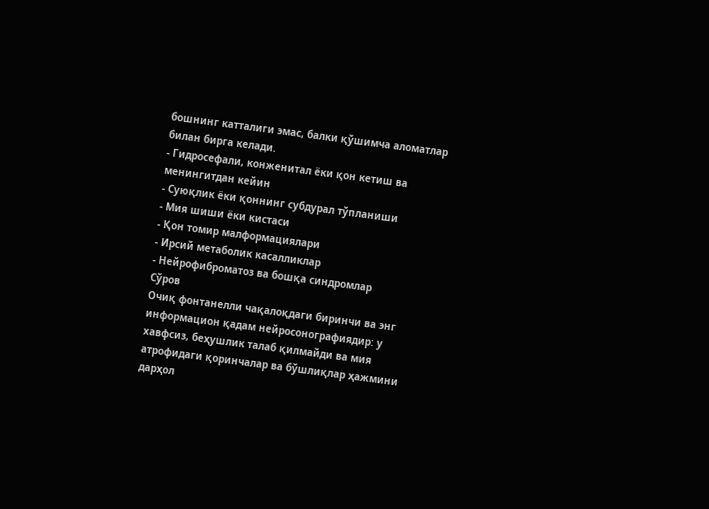бошнинг катталиги эмас, балки қўшимча аломатлар билан бирга келади.
- Гидросефали, конженитал ёки қон кетиш ва менингитдан кейин
- Суюқлик ёки қоннинг субдурал тўпланиши
- Мия шиши ёки кистаси
- Қон томир малформациялари
- Ирсий метаболик касалликлар
- Нейрофиброматоз ва бошқа синдромлар
Сўров
Очиқ фонтанелли чақалоқдаги биринчи ва энг информацион қадам нейросонографиядир: у хавфсиз, беҳушлик талаб қилмайди ва мия атрофидаги қоринчалар ва бўшлиқлар ҳажмини дарҳол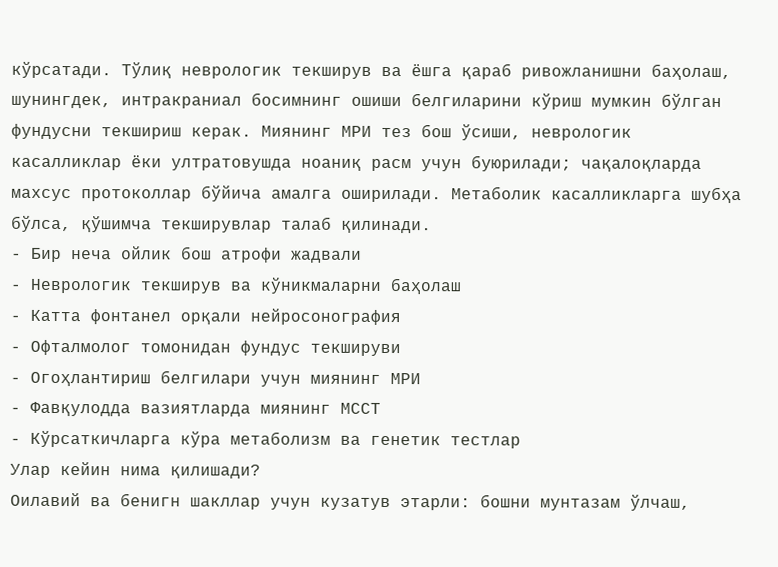кўрсатади. Тўлиқ неврологик текширув ва ёшга қараб ривожланишни баҳолаш, шунингдек, интракраниал босимнинг ошиши белгиларини кўриш мумкин бўлган фундусни текшириш керак. Миянинг МРИ тез бош ўсиши, неврологик касалликлар ёки ултратовушда ноаниқ расм учун буюрилади; чақалоқларда махсус протоколлар бўйича амалга оширилади. Метаболик касалликларга шубҳа бўлса, қўшимча текширувлар талаб қилинади.
- Бир неча ойлик бош атрофи жадвали
- Неврологик текширув ва кўникмаларни баҳолаш
- Катта фонтанел орқали нейросонография
- Офталмолог томонидан фундус текшируви
- Огоҳлантириш белгилари учун миянинг МРИ
- Фавқулодда вазиятларда миянинг МССТ
- Кўрсаткичларга кўра метаболизм ва генетик тестлар
Улар кейин нима қилишади?
Оилавий ва бенигн шакллар учун кузатув этарли: бошни мунтазам ўлчаш,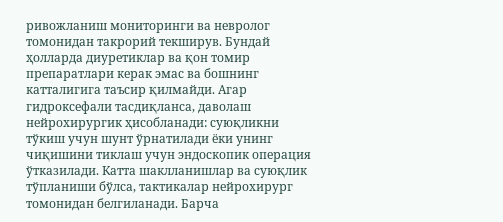ривожланиш мониторинги ва невролог томонидан такрорий текширув. Бундай ҳолларда диуретиклар ва қон томир препаратлари керак эмас ва бошнинг катталигига таъсир қилмайди. Агар гидроксефали тасдиқланса, даволаш нейрохирургик ҳисобланади: суюқликни тўкиш учун шунт ўрнатилади ёки унинг чиқишини тиклаш учун эндоскопик операция ўтказилади. Катта шаклланишлар ва суюқлик тўпланиши бўлса, тактикалар нейрохирург томонидан белгиланади. Барча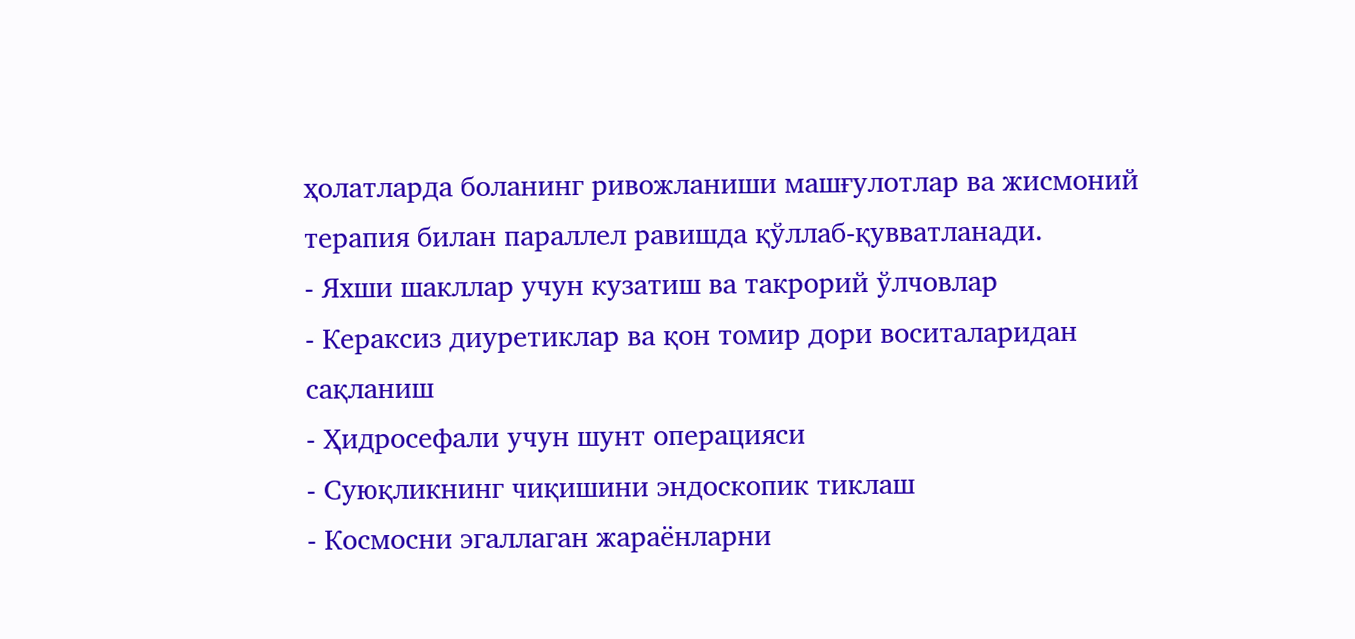ҳолатларда боланинг ривожланиши машғулотлар ва жисмоний терапия билан параллел равишда қўллаб-қувватланади.
- Яхши шакллар учун кузатиш ва такрорий ўлчовлар
- Кераксиз диуретиклар ва қон томир дори воситаларидан сақланиш
- Ҳидросефали учун шунт операцияси
- Суюқликнинг чиқишини эндоскопик тиклаш
- Космосни эгаллаган жараёнларни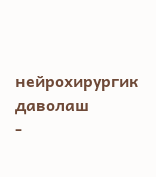нейрохирургик даволаш
-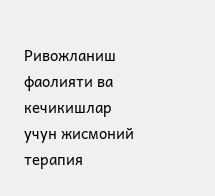Ривожланиш фаолияти ва кечикишлар учун жисмоний терапия